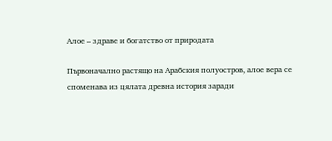Алое – здраве и богатство от природата

Първоначално растящо на Арабския полуостров, алое вера се споменава из цялата древна история заради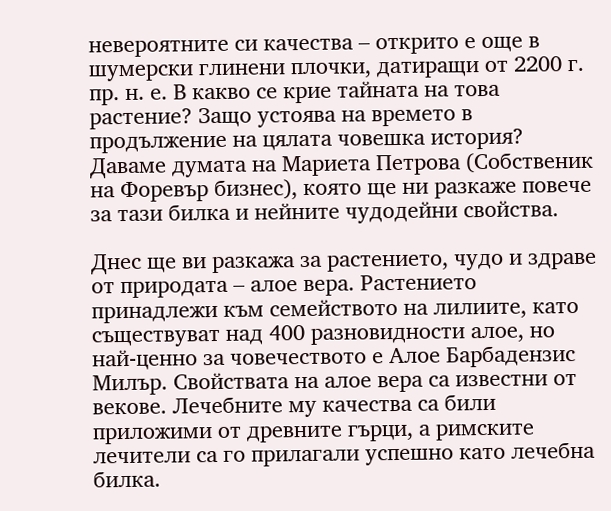невероятните си качества – открито е още в шумерски глинени плочки, датиращи от 2200 г. пр. н. е. В какво се крие тайната на това растение? Защо устоява на времето в продължение на цялата човешка история? Даваме думата на Мариета Петрова (Собственик на Форевър бизнес), която ще ни разкаже повече за тази билка и нейните чудодейни свойства.

Днес ще ви разкажа за растението, чудо и здраве от природата – алое вера. Растението принадлежи към семейството на лилиите, като съществуват над 400 разновидности алое, но най-ценно за човечеството е Алое Барбадензис Милър. Свойствата на алое вера са известни от векове. Лечебните му качества са били приложими от древните гърци, а римските лечители са го прилагали успешно като лечебна билка.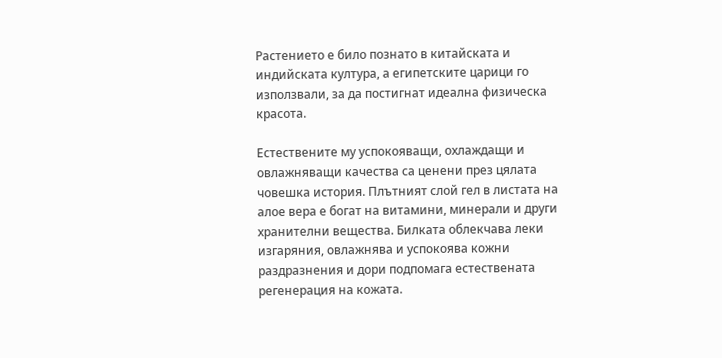Растението е било познато в китайската и индийската култура, а египетските царици го използвали, за да постигнат идеална физическа красота.

Естествените му успокояващи, охлаждащи и овлажняващи качества са ценени през цялата човешка история. Плътният слой гел в листата на алое вера е богат на витамини, минерали и други хранителни вещества. Билката облекчава леки изгаряния, овлажнява и успокоява кожни раздразнения и дори подпомага естествената регенерация на кожата.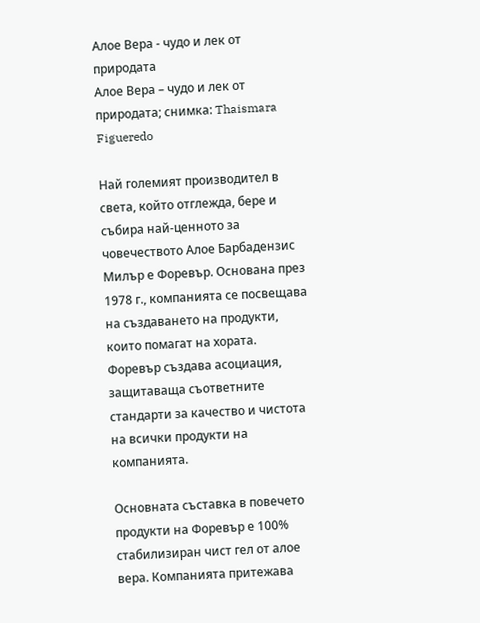Алое Вера - чудо и лек от природата
Алое Вера – чудо и лек от природата; снимка: Thaismara Figueredo

Най големият производител в света, който отглежда, бере и събира най-ценното за човечеството Алое Барбадензис Милър е Форевър. Основана през 1978 г., компанията се посвещава на създаването на продукти, които помагат на хората. Форевър създава асоциация, защитаваща съответните стандарти за качество и чистота на всички продукти на компанията.

Основната съставка в повечето продукти на Форевър е 100% стабилизиран чист гел от алое вера. Компанията притежава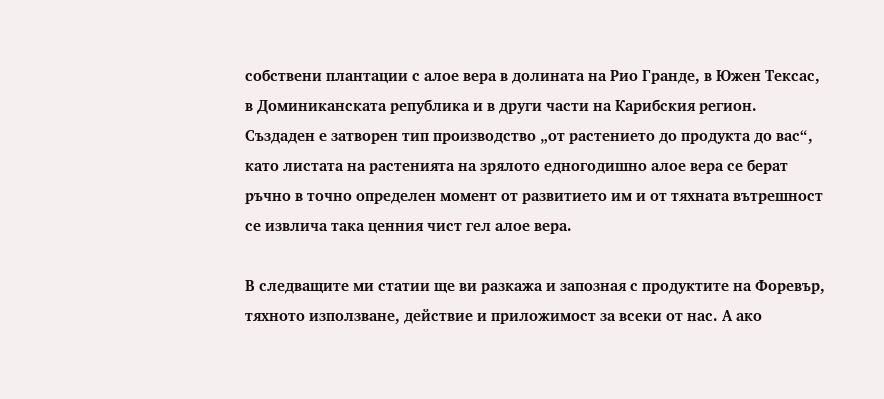собствени плантации с алое вера в долината на Рио Гранде, в Южен Тексас, в Доминиканската република и в други части на Карибския регион. Създаден е затворен тип производство „от растението до продукта до вас“, като листата на растенията на зрялото едногодишно алое вера се берат ръчно в точно определен момент от развитието им и от тяхната вътрешност се извлича така ценния чист гел алое вера.

В следващите ми статии ще ви разкажа и запозная с продуктите на Форевър, тяхното използване, действие и приложимост за всеки от нас. А ако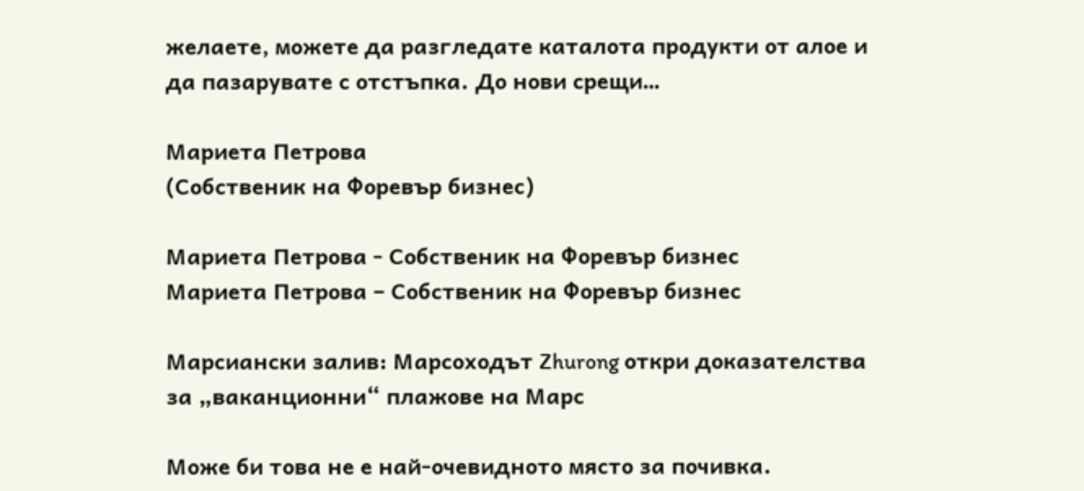желаете, можете да разгледате каталота продукти от алое и да пазарувате с отстъпка. До нови срещи…

Мариета Петрова
(Собственик на Форевър бизнес)

Мариета Петрова - Собственик на Форевър бизнес
Мариета Петрова – Собственик на Форевър бизнес

Марсиански залив: Марсоходът Zhurong откри доказателства за „ваканционни“ плажове на Марс

Може би това не е най-очевидното място за почивка.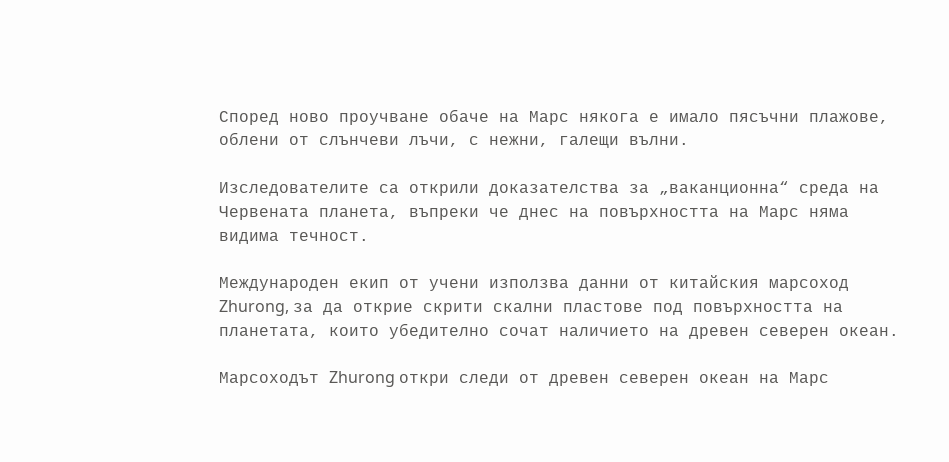Според ново проучване обаче на Марс някога е имало пясъчни плажове, облени от слънчеви лъчи, с нежни, галещи вълни.

Изследователите са открили доказателства за „ваканционна“ среда на Червената планета, въпреки че днес на повърхността на Марс няма видима течност.

Международен екип от учени използва данни от китайския марсоход Zhurong, за да открие скрити скални пластове под повърхността на планетата, които убедително сочат наличието на древен северен океан.

Марсоходът Zhurong откри следи от древен северен океан на Марс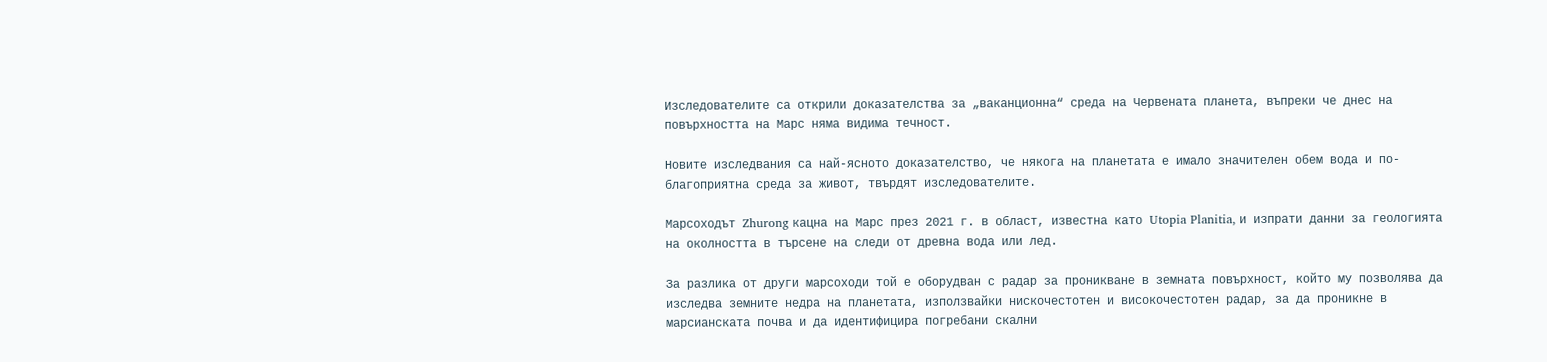Изследователите са открили доказателства за „ваканционна“ среда на Червената планета, въпреки че днес на повърхността на Марс няма видима течност.

Новите изследвания са най-ясното доказателство, че някога на планетата е имало значителен обем вода и по-благоприятна среда за живот, твърдят изследователите.

Марсоходът Zhurong кацна на Марс през 2021 г. в област, известна като Utopia Planitia, и изпрати данни за геологията на околността в търсене на следи от древна вода или лед.

За разлика от други марсоходи той е оборудван с радар за проникване в земната повърхност, който му позволява да изследва земните недра на планетата, използвайки нискочестотен и високочестотен радар, за да проникне в марсианската почва и да идентифицира погребани скални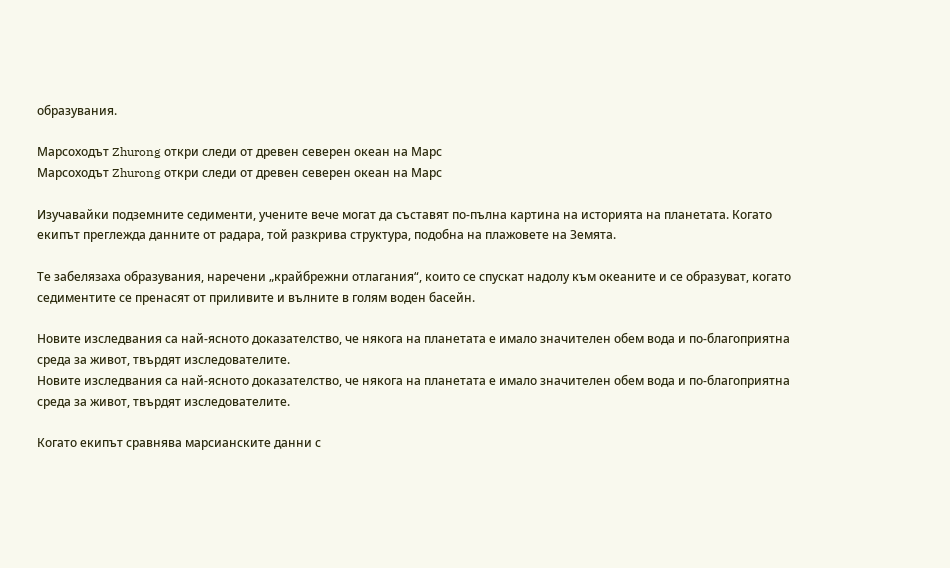образувания.

Марсоходът Zhurong откри следи от древен северен океан на Марс
Марсоходът Zhurong откри следи от древен северен океан на Марс

Изучавайки подземните седименти, учените вече могат да съставят по-пълна картина на историята на планетата. Когато екипът преглежда данните от радара, той разкрива структура, подобна на плажовете на Земята.

Те забелязаха образувания, наречени „крайбрежни отлагания“, които се спускат надолу към океаните и се образуват, когато седиментите се пренасят от приливите и вълните в голям воден басейн.

Новите изследвания са най-ясното доказателство, че някога на планетата е имало значителен обем вода и по-благоприятна среда за живот, твърдят изследователите.
Новите изследвания са най-ясното доказателство, че някога на планетата е имало значителен обем вода и по-благоприятна среда за живот, твърдят изследователите.

Когато екипът сравнява марсианските данни с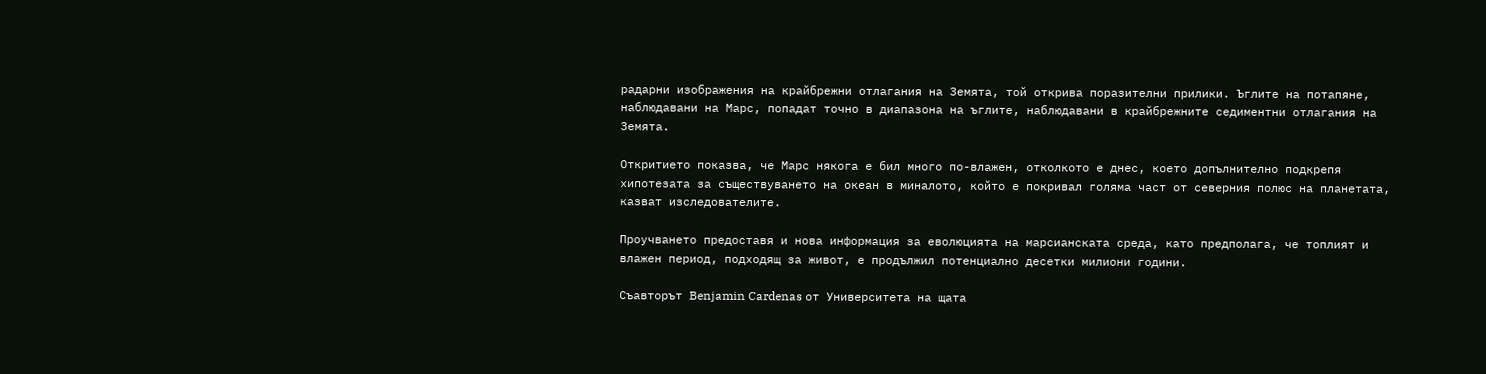радарни изображения на крайбрежни отлагания на Земята, той открива поразителни прилики. Ъглите на потапяне, наблюдавани на Марс, попадат точно в диапазона на ъглите, наблюдавани в крайбрежните седиментни отлагания на Земята.

Откритието показва, че Марс някога е бил много по-влажен, отколкото е днес, което допълнително подкрепя хипотезата за съществуването на океан в миналото, който е покривал голяма част от северния полюс на планетата, казват изследователите.

Проучването предоставя и нова информация за еволюцията на марсианската среда, като предполага, че топлият и влажен период, подходящ за живот, е продължил потенциално десетки милиони години.

Съавторът Benjamin Cardenas от Университета на щата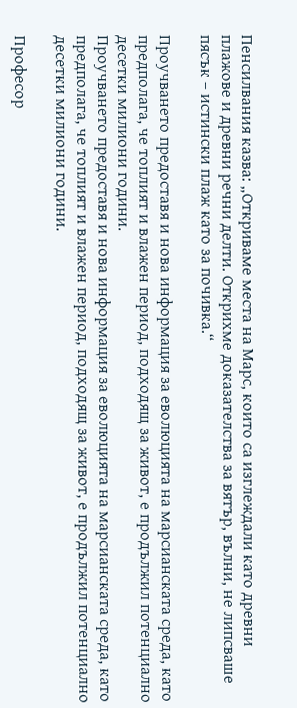Пенсилвания казва: „Откриваме места на Марс, които са изглеждали като древни плажове и древни речни делти. Открихме доказателства за вятър, вълни, не липсваше пясък – истински плаж като за почивка.“

Проучването предоставя и нова информация за еволюцията на марсианската среда, като предполага, че топлият и влажен период, подходящ за живот, е продължил потенциално десетки милиони години.
Проучването предоставя и нова информация за еволюцията на марсианската среда, като предполага, че топлият и влажен период, подходящ за живот, е продължил потенциално десетки милиони години.

Професор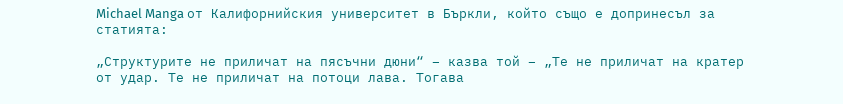Michael Manga от Калифорнийския университет в Бъркли, който също е допринесъл за статията:

„Структурите не приличат на пясъчни дюни“ – казва той – „Те не приличат на кратер от удар. Те не приличат на потоци лава. Тогава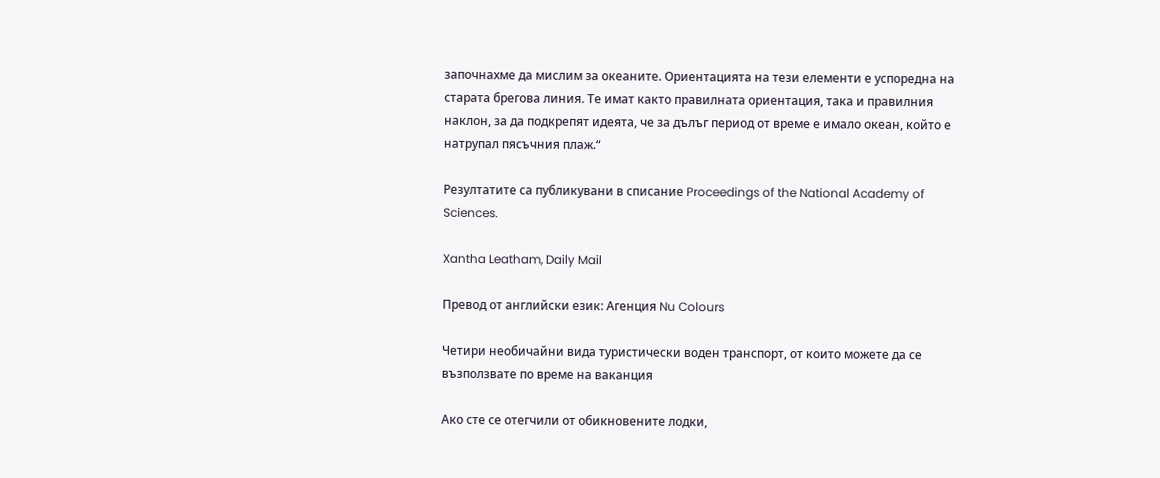започнахме да мислим за океаните. Ориентацията на тези елементи е успоредна на старата брегова линия. Те имат както правилната ориентация, така и правилния наклон, за да подкрепят идеята, че за дълъг период от време е имало океан, който е натрупал пясъчния плаж.“

Резултатите са публикувани в списание Proceedings of the National Academy of Sciences.

Xantha Leatham, Daily Mail

Превод от английски език: Агенция Nu Colours

Четири необичайни вида туристически воден транспорт, от които можете да се възползвате по време на ваканция

Ако сте се отегчили от обикновените лодки,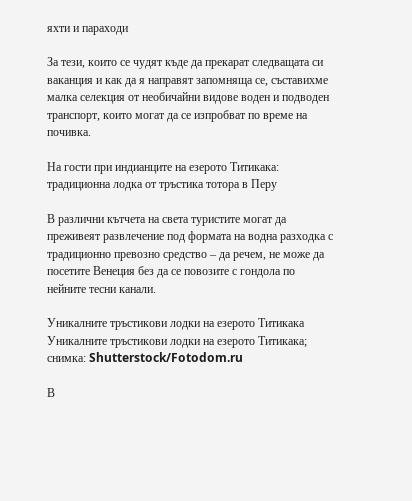яхти и параходи

За тези, които се чудят къде да прекарат следващата си ваканция и как да я направят запомняща се, съставихме малка селекция от необичайни видове воден и подводен транспорт, които могат да се изпробват по време на почивка.

На гости при индианците на езерото Титикака: традиционна лодка от тръстика тотора в Перу

В различни кътчета на света туристите могат да преживеят развлечение под формата на водна разходка с традиционно превозно средство – да речем, не може да посетите Венеция без да се повозите с гондола по нейните тесни канали.

Уникалните тръстикови лодки на езерото Титикака
Уникалните тръстикови лодки на езерото Титикака; снимка: Shutterstock/Fotodom.ru

В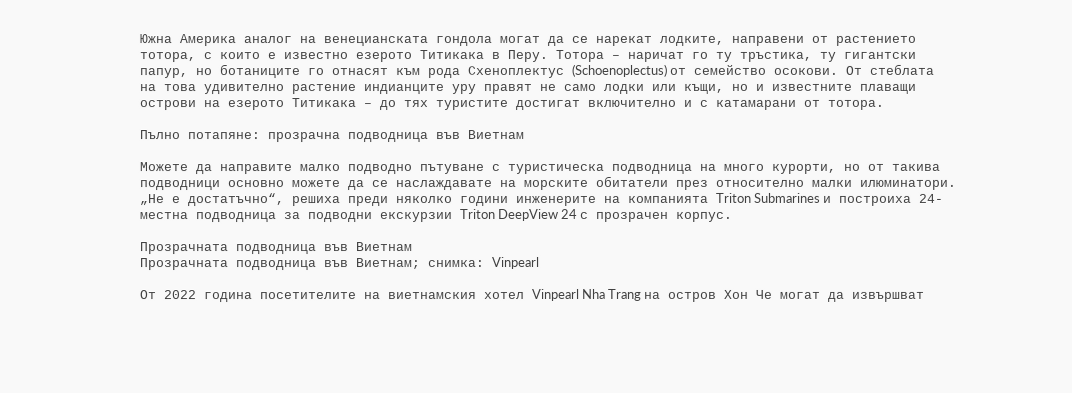Южна Америка аналог на венецианската гондола могат да се нарекат лодките, направени от растението тотора, с които е известно езерото Титикака в Перу. Тотора – наричат го ту тръстика, ту гигантски папур, но ботаниците го отнасят към рода Схеноплектус (Schoenoplectus) от семейство осокови. От стеблата на това удивително растение индианците уру правят не само лодки или къщи, но и известните плаващи острови на езерото Титикака – до тях туристите достигат включително и с катамарани от тотора.

Пълно потапяне: прозрачна подводница във Виетнам

Можете да направите малко подводно пътуване с туристическа подводница на много курорти, но от такива подводници основно можете да се наслаждавате на морските обитатели през относително малки илюминатори. „Не е достатъчно“, решиха преди няколко години инженерите на компанията Triton Submarines и построиха 24-местна подводница за подводни екскурзии Triton DeepView 24 с прозрачен корпус.

Прозрачната подводница във Виетнам
Прозрачната подводница във Виетнам; снимка: Vinpearl

От 2022 година посетителите на виетнамския хотел Vinpearl Nha Trang на остров Хон Че могат да извършват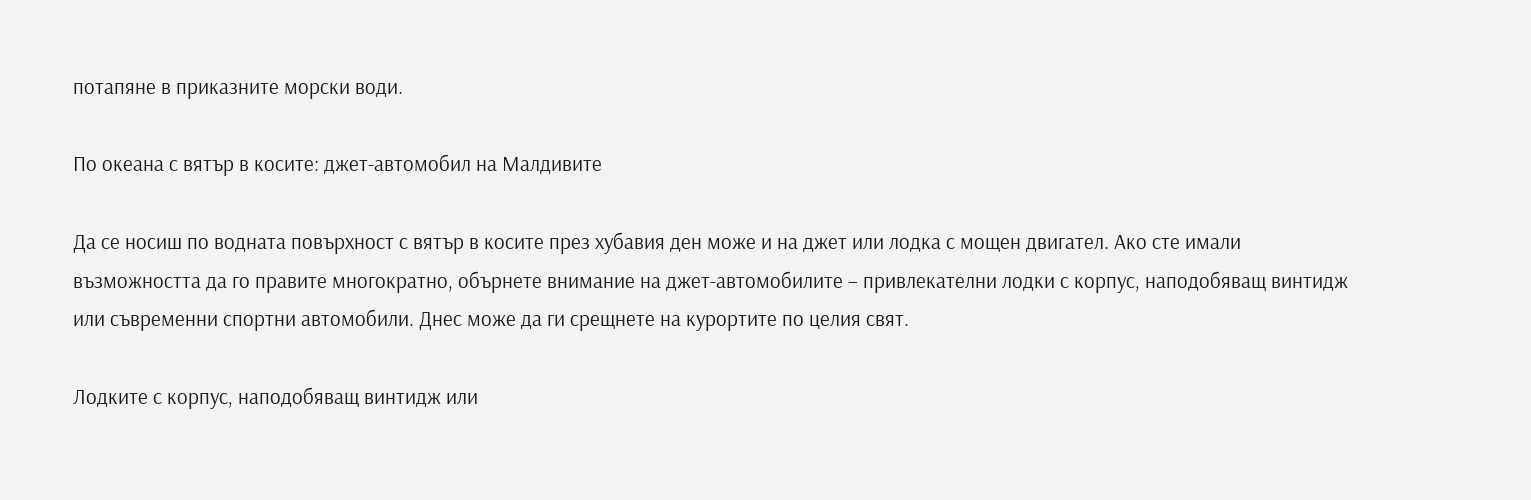потапяне в приказните морски води.

По океана с вятър в косите: джет-автомобил на Малдивите

Да се носиш по водната повърхност с вятър в косите през хубавия ден може и на джет или лодка с мощен двигател. Ако сте имали възможността да го правите многократно, обърнете внимание на джет-автомобилите – привлекателни лодки с корпус, наподобяващ винтидж или съвременни спортни автомобили. Днес може да ги срещнете на курортите по целия свят.

Лодките с корпус, наподобяващ винтидж или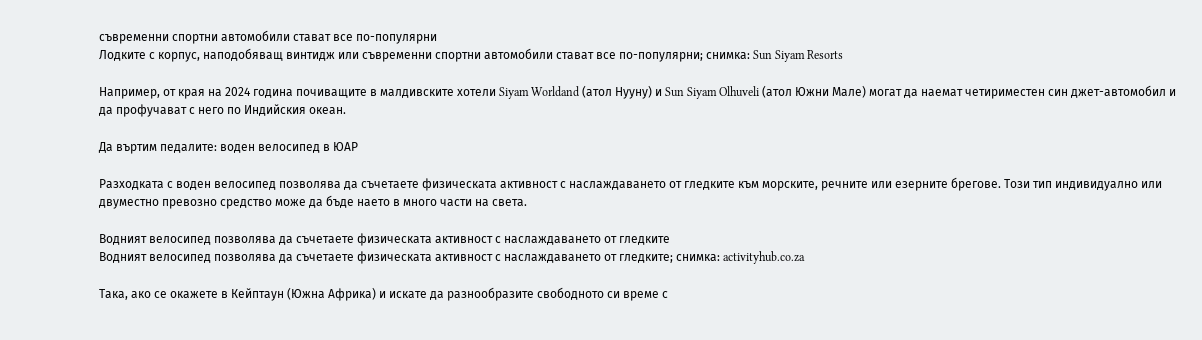съвременни спортни автомобили стават все по-популярни
Лодките с корпус, наподобяващ винтидж или съвременни спортни автомобили стават все по-популярни; снимка: Sun Siyam Resorts

Например, от края на 2024 година почиващите в малдивските хотели Siyam Worldand (атол Нууну) и Sun Siyam Olhuveli (атол Южни Мале) могат да наемат четириместен син джет-автомобил и да профучават с него по Индийския океан.

Да въртим педалите: воден велосипед в ЮАР

Разходката с воден велосипед позволява да съчетаете физическата активност с наслаждаването от гледките към морските, речните или езерните брегове. Този тип индивидуално или двуместно превозно средство може да бъде наето в много части на света.

Водният велосипед позволява да съчетаете физическата активност с наслаждаването от гледките
Водният велосипед позволява да съчетаете физическата активност с наслаждаването от гледките; снимка: activityhub.co.za

Така, ако се окажете в Кейптаун (Южна Африка) и искате да разнообразите свободното си време с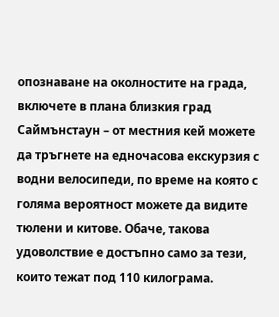опознаване на околностите на града, включете в плана близкия град Саймънстаун – от местния кей можете да тръгнете на едночасова екскурзия с водни велосипеди, по време на която с голяма вероятност можете да видите тюлени и китове. Обаче, такова удоволствие е достъпно само за тези, които тежат под 110 килограма.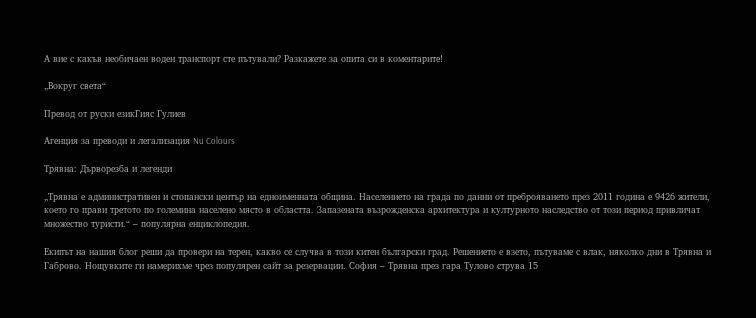А вие с какъв необичаен воден транспорт сте пътували? Разкажете за опита си в коментарите!

„Вокруг света“

Превод от руски езикГияс Гулиев

Агенция за преводи и легализация Nu Colours

Трявна: Дърворезба и легенди

„Трявна е административен и стопански център на едноименната община. Населението на града по данни от преброяването през 2011 година е 9426 жители, което го прави третото по големина населено място в областта. Запазената възрожденска архитектура и културното наследство от този период привличат множество туристи.“ – популярна енциклопедия.

Екипът на нашия блог реши да провери на терен, какво се случва в този китен български град. Решението е взето, пътуваме с влак, няколко дни в Трявна и Габрово. Нощувките ги намерихме чрез популярен сайт за резервации. София – Трявна през гара Тулово струва 15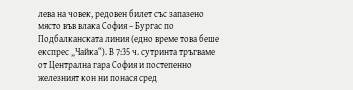лева на човек, редовен билет със запазено място във влака София – Бургас по Подбалканската линия (едно време това беше експрес „Чайка“). В 7:35 ч. сутринта тръгваме от Централна гара София и постепенно железният кон ни понася сред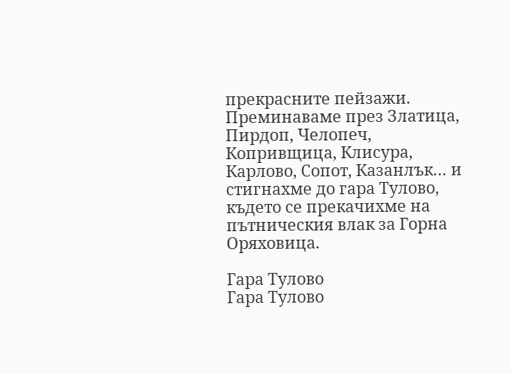прекрасните пейзажи. Преминаваме през Златица, Пирдоп, Челопеч, Копривщица, Клисура, Карлово, Сопот, Казанлък… и стигнахме до гара Тулово, където се прекачихме на пътническия влак за Горна Оряховица.

Гара Тулово
Гара Тулово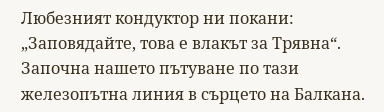Любезният кондуктор ни покани: „Заповядайте, това е влакът за Трявна“. Започна нашето пътуване по тази железопътна линия в сърцето на Балкана.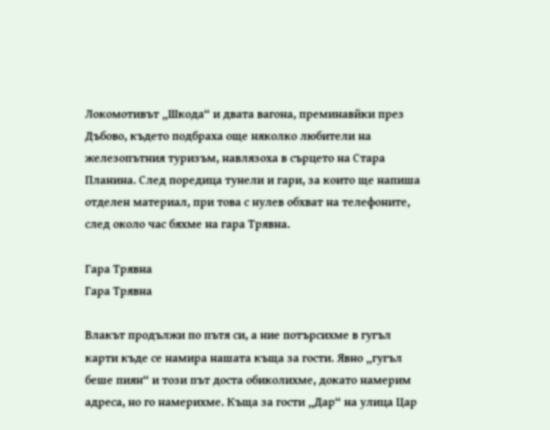Локомотивът „Шкода“ и двата вагона, преминавйки през Дъбово, където подбраха още няколко любители на железопътния туризъм, навлязоха в сърцето на Стара Планина. След поредица тунели и гари, за които ще напиша отделен материал, при това с нулев обхват на телефоните, след около час бяхме на гара Трявна.

Гара Трявна
Гара Трявна

Влакът продължи по пътя си, а ние потърсихме в гугъл карти къде се намира нашата къща за гости. Явно „гугъл беше пиян“ и този път доста обиколихме, докато намерим адреса, но го намерихме. Къща за гости „Дар“ на улица Цар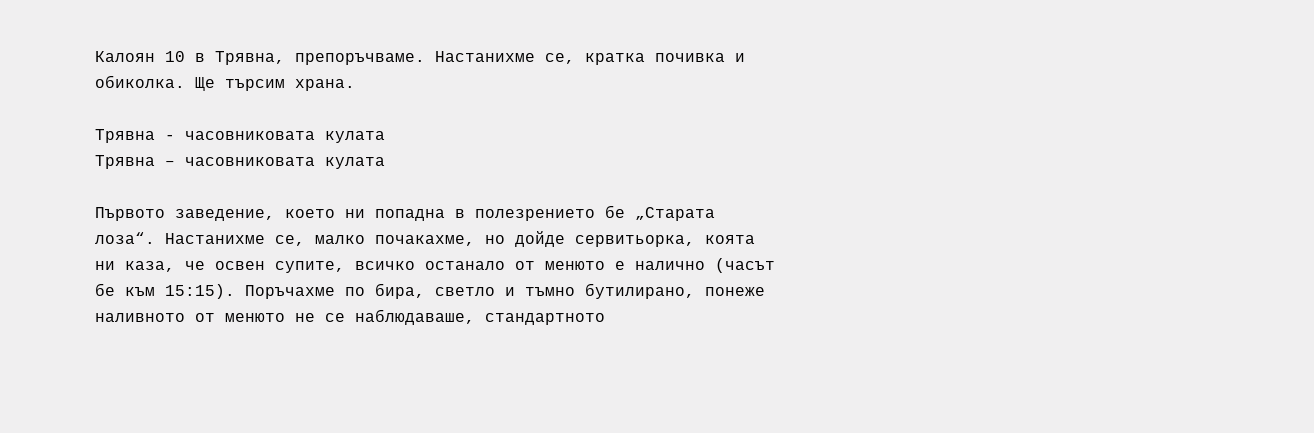Калоян 10 в Трявна, препоръчваме. Настанихме се, кратка почивка и обиколка. Ще търсим храна.

Трявна - часовниковата кулата
Трявна – часовниковата кулата

Първото заведение, което ни попадна в полезрението бе „Старата лоза“. Настанихме се, малко почакахме, но дойде сервитьорка, коята ни каза, че освен супите, всичко останало от менюто е налично (часът бе към 15:15). Поръчахме по бира, светло и тъмно бутилирано, понеже наливното от менюто не се наблюдаваше, стандартното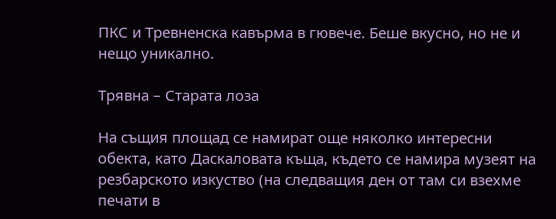ПКС и Тревненска кавърма в гювече. Беше вкусно, но не и нещо уникално.

Трявна – Старата лоза

На същия площад се намират още няколко интересни обекта, като Даскаловата къща, където се намира музеят на резбарското изкуство (на следващия ден от там си взехме печати в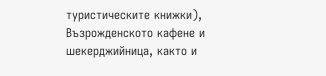туристическите книжки), Възрожденското кафене и шекерджийница, както и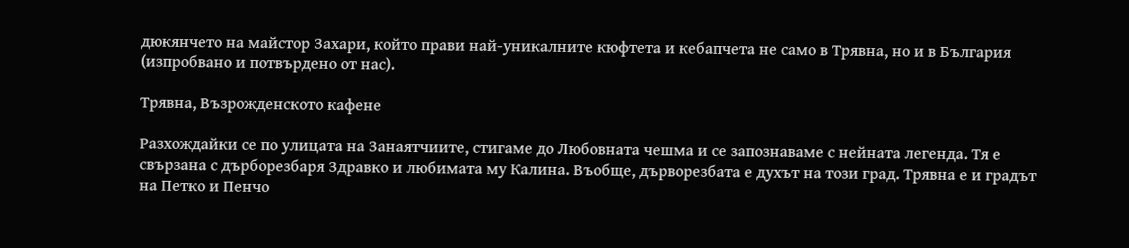дюкянчето на майстор Захари, който прави най-уникалните кюфтета и кебапчета не само в Трявна, но и в България (изпробвано и потвърдено от нас).

Трявна, Възрожденското кафене

Разхождайки се по улицата на Занаятчиите, стигаме до Любовната чешма и се запознаваме с нейната легенда. Тя е свързана с дърборезбаря Здравко и любимата му Калина. Въобще, дърворезбата е духът на този град. Трявна е и градът на Петко и Пенчо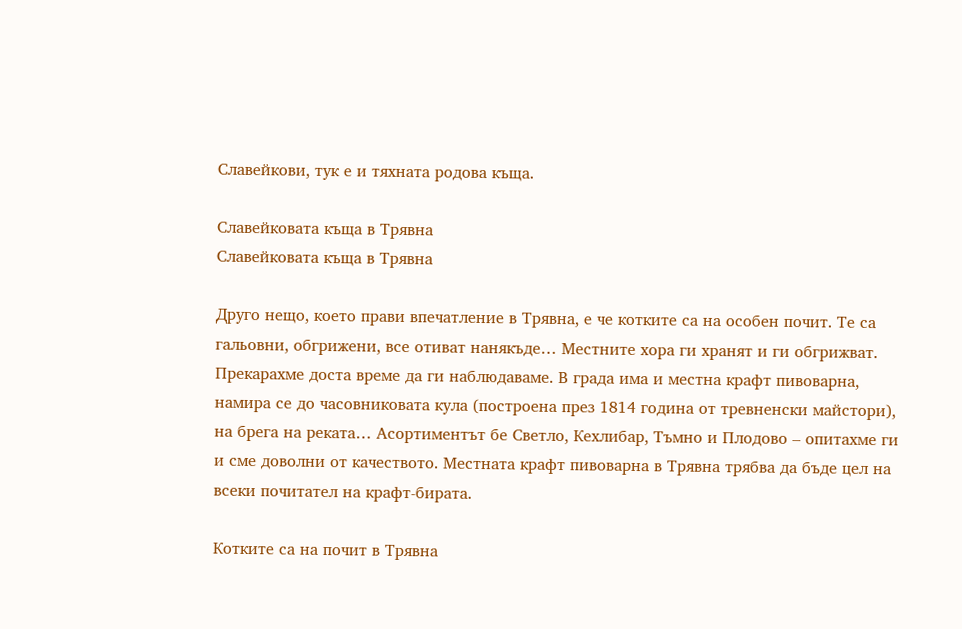Славейкови, тук е и тяхната родова къща.

Славейковата къща в Трявна
Славейковата къща в Трявна

Друго нещо, което прави впечатление в Трявна, е че котките са на особен почит. Те са гальовни, обгрижени, все отиват нанякъде… Местните хора ги хранят и ги обгрижват. Прекарахме доста време да ги наблюдаваме. В града има и местна крафт пивоварна, намира се до часовниковата кула (построена през 1814 година от тревненски майстори), на брега на реката… Асортиментът бе Светло, Кехлибар, Тъмно и Плодово – опитахме ги и сме доволни от качеството. Местната крафт пивоварна в Трявна трябва да бъде цел на всеки почитател на крафт-бирата.

Котките са на почит в Трявна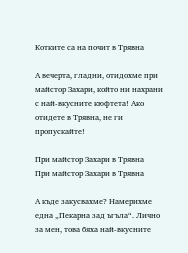Котките са на почит в Трявна

А вечерта, гладни, отидохме при майстор Захари, който ни нахрани с най-вкусните кюфтета! Ако отидете в Трявна, не ги пропускайте!

При майстор Захари в Трявна
При майстор Захари в Трявна

А къде закусвахме? Намерихме една „Пекарна зад ъгъла“. Лично за мен, това бяха най-вкусните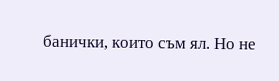банички, които съм ял. Но не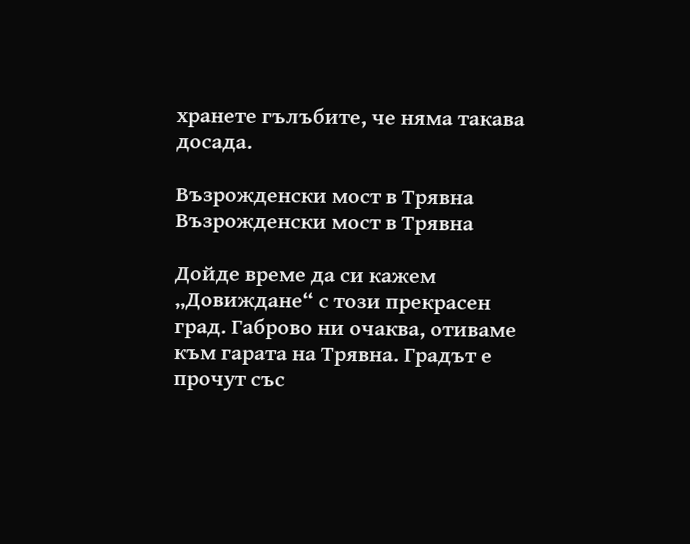хранете гълъбите, че няма такава досада.

Възрожденски мост в Трявна
Възрожденски мост в Трявна

Дойде време да си кажем „Довиждане“ с този прекрасен град. Габрово ни очаква, отиваме към гарата на Трявна. Градът е прочут със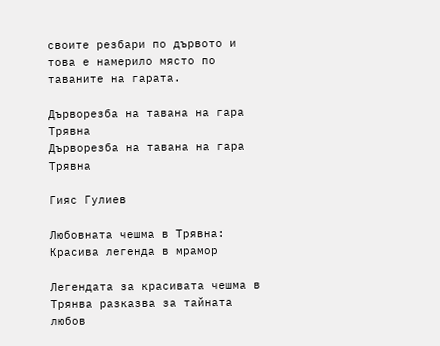своите резбари по дървото и това е намерило място по таваните на гарата.

Дърворезба на тавана на гара Трявна
Дърворезба на тавана на гара Трявна

Гияс Гулиев

Любовната чешма в Трявна: Красива легенда в мрамор

Легендата за красивата чешма в Трянва разказва за тайната любов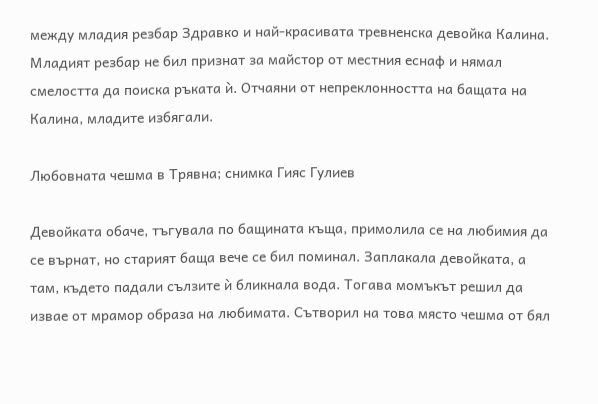между младия резбар Здравко и най-красивата тревненска девойка Калина. Младият резбар не бил признат за майстор от местния еснаф и нямал смелостта да поиска ръката ѝ. Отчаяни от непреклонността на бащата на Калина, младите избягали.

Любовната чешма в Трявна; снимка Гияс Гулиев

Девойката обаче, тъгувала по бащината къща, примолила се на любимия да се върнат, но старият баща вече се бил поминал. Заплакала девойката, а там, където падали сълзите ѝ бликнала вода. Тогава момъкът решил да извае от мрамор образа на любимата. Сътворил на това място чешма от бял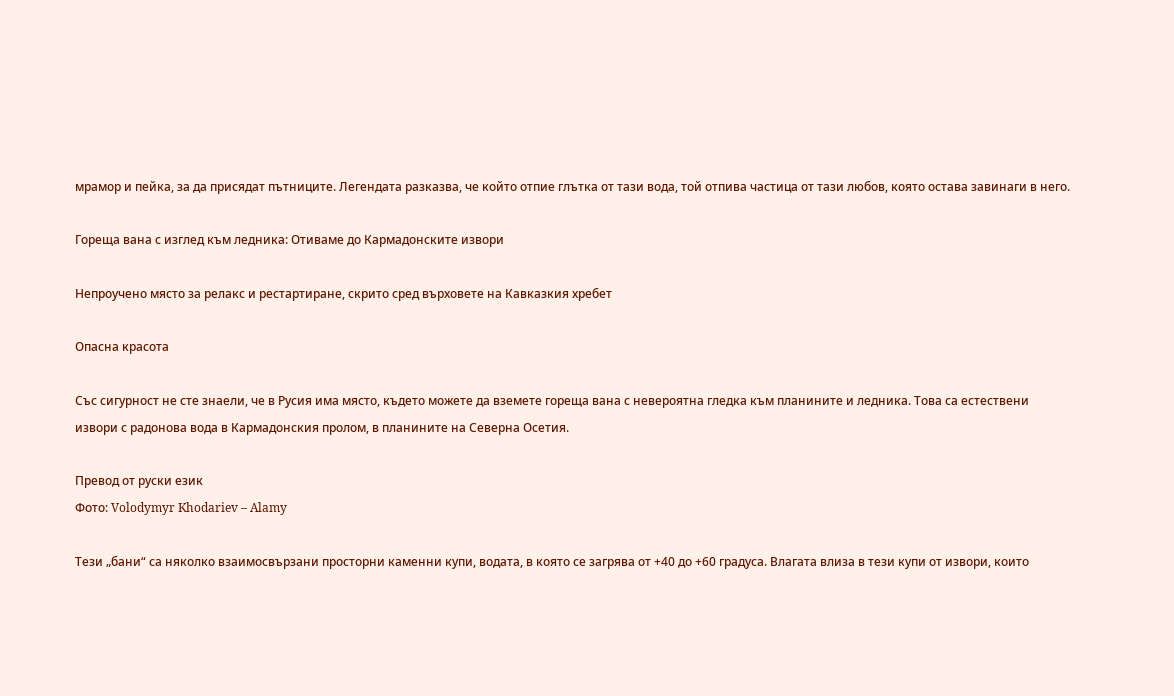мрамор и пейка, за да присядат пътниците. Легендата разказва, че който отпие глътка от тази вода, той отпива частица от тази любов, която остава завинаги в него.

Гореща вана с изглед към ледника: Отиваме до Кармадонските извори

Непроучено място за релакс и рестартиране, скрито сред върховете на Кавказкия хребет

Опасна красота

Със сигурност не сте знаели, че в Русия има място, където можете да вземете гореща вана с невероятна гледка към планините и ледника. Това са естествени извори с радонова вода в Кармадонския пролом, в планините на Северна Осетия.

Превод от руски език
Фото: Volodymyr Khodariev – Alamy

Тези „бани“ са няколко взаимосвързани просторни каменни купи, водата, в която се загрява от +40 до +60 градуса. Влагата влиза в тези купи от извори, които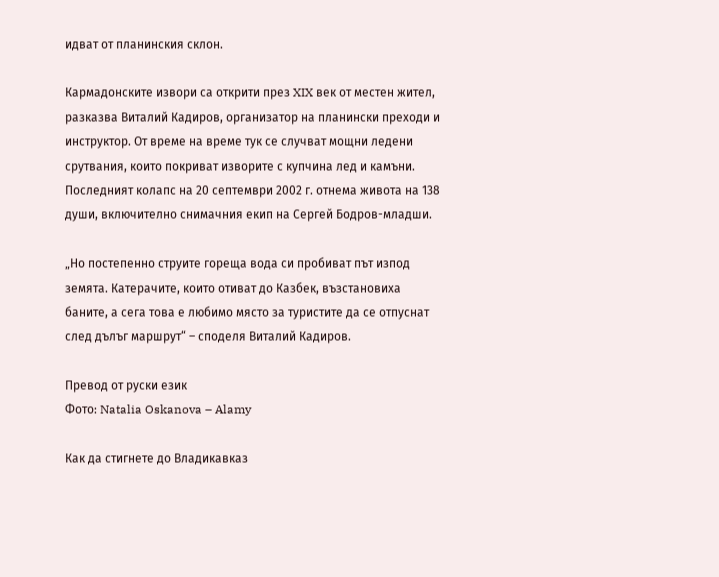идват от планинския склон.

Кармадонските извори са открити през XIX век от местен жител, разказва Виталий Кадиров, организатор на планински преходи и инструктор. От време на време тук се случват мощни ледени срутвания, които покриват изворите с купчина лед и камъни. Последният колапс на 20 септември 2002 г. отнема живота на 138 души, включително снимачния екип на Сергей Бодров-младши.

„Но постепенно струите гореща вода си пробиват път изпод земята. Катерачите, които отиват до Казбек, възстановиха баните, а сега това е любимо място за туристите да се отпуснат след дълъг маршрут“ – споделя Виталий Кадиров.

Превод от руски език
Фото: Natalia Oskanova – Alamy

Как да стигнете до Владикавказ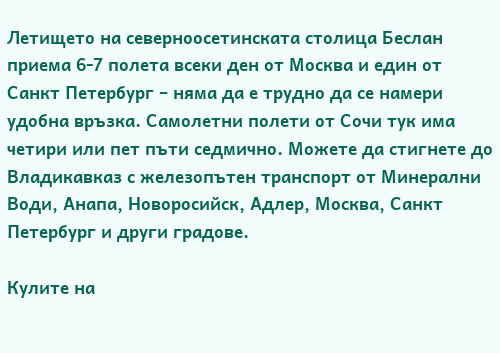Летището на северноосетинската столица Беслан приема 6-7 полета всеки ден от Москва и един от Санкт Петербург – няма да е трудно да се намери удобна връзка. Самолетни полети от Сочи тук има четири или пет пъти седмично. Можете да стигнете до Владикавказ с железопътен транспорт от Минерални Води, Анапа, Новоросийск, Адлер, Москва, Санкт Петербург и други градове.

Кулите на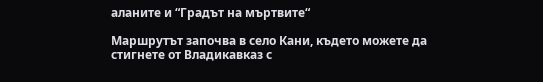аланите и “Градът на мъртвите“

Маршрутът започва в село Кани, където можете да стигнете от Владикавказ с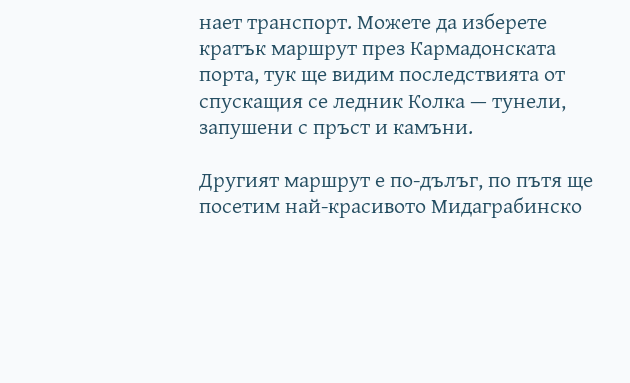нает транспорт. Можете да изберете кратък маршрут през Кармадонската порта, тук ще видим последствията от спускащия се ледник Колка — тунели, запушени с пръст и камъни.

Другият маршрут е по-дълъг, по пътя ще посетим най-красивото Мидаграбинско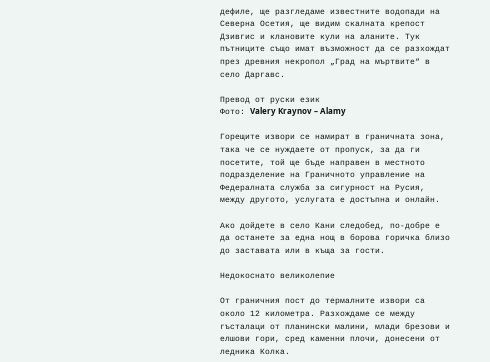дефиле, ще разгледаме известните водопади на Северна Осетия, ще видим скалната крепост Дзивгис и клановите кули на аланите. Тук пътниците също имат възможност да се разхождат през древния некропол „Град на мъртвите“ в село Даргавс.

Превод от руски език
Фото: Valery Kraynov – Alamy

Горещите извори се намират в граничната зона, така че се нуждаете от пропуск, за да ги посетите, той ще бъде направен в местното подразделение на Граничното управление на Федералната служба за сигурност на Русия, между другото, услугата е достъпна и онлайн.

Ако дойдете в село Кани следобед, по-добре е да останете за една нощ в борова горичка близо до заставата или в къща за гости.

Недокоснато великолепие

От граничния пост до термалните извори са около 12 километра. Разхождаме се между гъсталаци от планински малини, млади брезови и елшови гори, сред каменни плочи, донесени от ледника Колка.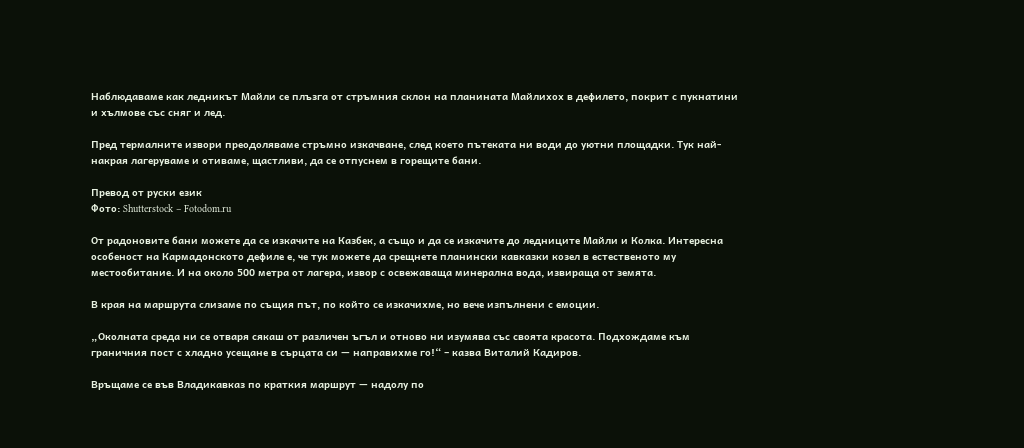Наблюдаваме как ледникът Майли се плъзга от стръмния склон на планината Майлихох в дефилето, покрит с пукнатини и хълмове със сняг и лед.

Пред термалните извори преодоляваме стръмно изкачване, след което пътеката ни води до уютни площадки. Тук най-накрая лагеруваме и отиваме, щастливи, да се отпуснем в горещите бани.

Превод от руски език
Фото: Shutterstock – Fotodom.ru

От радоновите бани можете да се изкачите на Казбек, а също и да се изкачите до ледниците Майли и Колка. Интересна особеност на Кармадонското дефиле е, че тук можете да срещнете планински кавказки козел в естественото му местообитание. И на около 500 метра от лагера, извор с освежаваща минерална вода, извираща от земята.

В края на маршрута слизаме по същия път, по който се изкачихме, но вече изпълнени с емоции.

„Околната среда ни се отваря сякаш от различен ъгъл и отново ни изумява със своята красота. Подхождаме към граничния пост с хладно усещане в сърцата си — направихме го!“ – казва Виталий Кадиров.

Връщаме се във Владикавказ по краткия маршрут — надолу по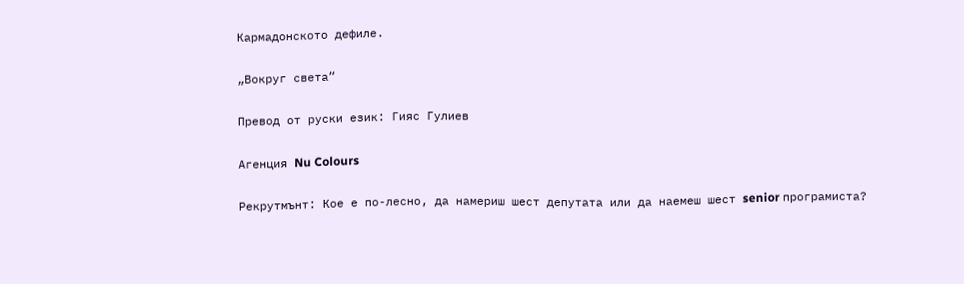Кармадонското дефиле.

„Вокруг света“

Превод от руски език: Гияс Гулиев

Агенция Nu Colours

Рекрутмънт: Кое е по-лесно, да намериш шест депутата или да наемеш шест senior програмиста?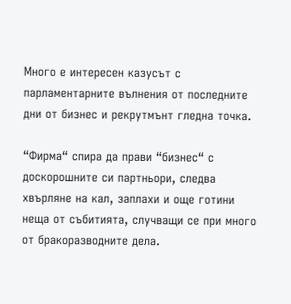Много е интересен казусът с парламентарните вълнения от последните дни от бизнес и рекрутмънт гледна точка.

“Фирма“ спира да прави “бизнес“ с доскорошните си партньори, следва хвърляне на кал, заплахи и още готини неща от събитията, случващи се при много от бракоразводните дела.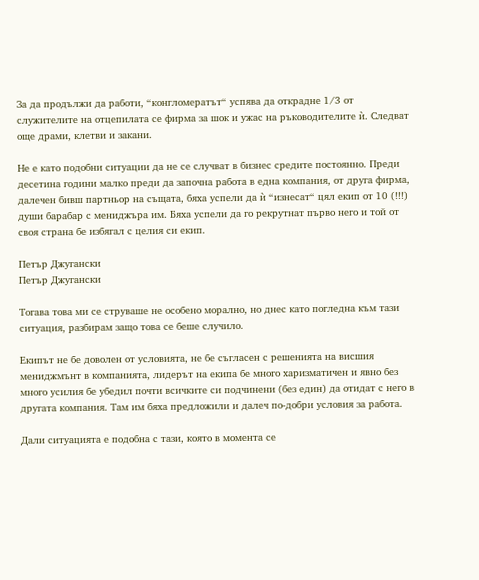За да продължи да работи, “конгломератът“ успява да открадне 1/3 от служителите на отцепилата се фирма за шок и ужас на ръководителите ѝ. Следват още драми, клетви и закани.

Не е като подобни ситуации да не се случват в бизнес средите постоянно. Преди десетина години малко преди да започна работа в една компания, от друга фирма, далечен бивш партньор на същата, бяха успели да ѝ “изнесат“ цял екип от 10 (!!!) души барабар с мениджъра им. Бяха успели да го рекрутнат първо него и той от своя страна бе избягал с целия си екип.

Петър Джугански
Петър Джугански

Тогава това ми се струваше не особено морално, но днес като погледна към тази ситуация, разбирам защо това се беше случило.

Екипът не бе доволен от условията, не бе съгласен с решенията на висшия мениджмънт в компанията, лидерът на екипа бе много харизматичен и явно без много усилия бе убедил почти всичките си подчинени (без един) да отидат с него в другата компания. Там им бяха предложили и далеч по-добри условия за работа.

Дали ситуацията е подобна с тази, която в момента се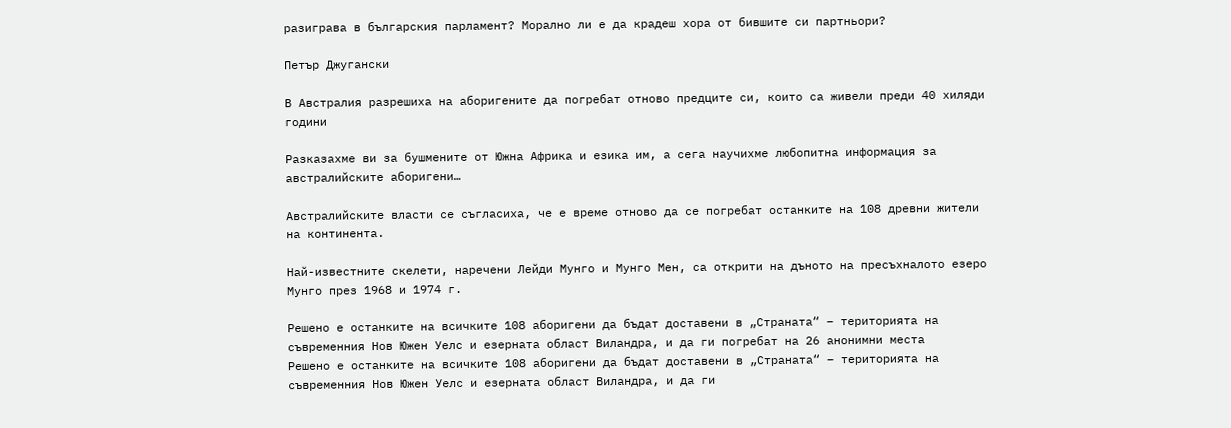разиграва в българския парламент? Морално ли е да крадеш хора от бившите си партньори?

Петър Джугански

В Австралия разрешиха на аборигените да погребат отново предците си, които са живели преди 40 хиляди години

Разказахме ви за бушмените от Южна Африка и езика им, а сега научихме любопитна информация за австралийските аборигени…

Австралийските власти се съгласиха, че е време отново да се погребат останките на 108 древни жители на континента.

Най-известните скелети, наречени Лейди Мунго и Мунго Мен, са открити на дъното на пресъхналото езеро Мунго през 1968 и 1974 г.

Решено е останките на всичките 108 аборигени да бъдат доставени в „Страната“ – територията на съвременния Нов Южен Уелс и езерната област Виландра, и да ги погребат на 26 анонимни места
Решено е останките на всичките 108 аборигени да бъдат доставени в „Страната“ – територията на съвременния Нов Южен Уелс и езерната област Виландра, и да ги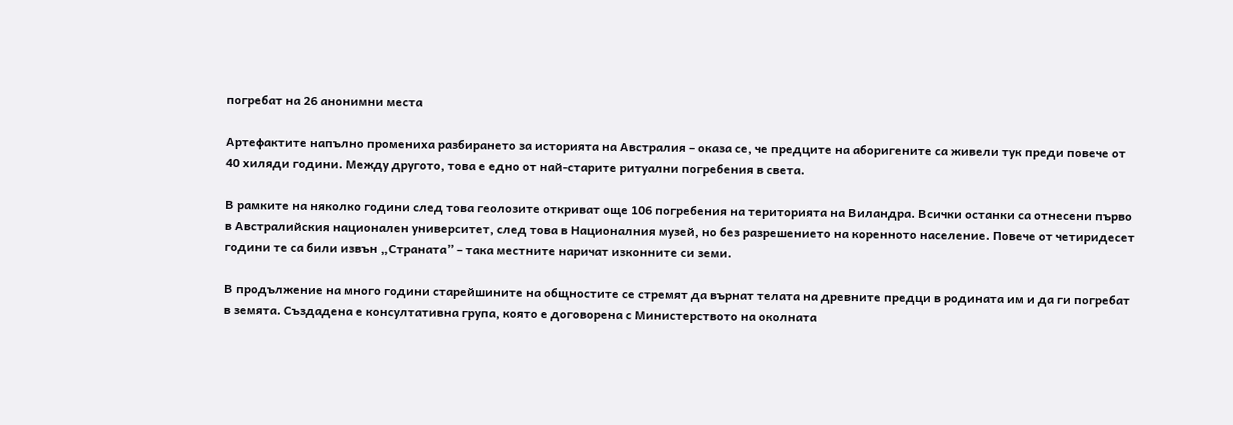погребат на 26 анонимни места

Артефактите напълно промениха разбирането за историята на Австралия – оказа се, че предците на аборигените са живели тук преди повече от 40 хиляди години. Между другото, това е едно от най-старите ритуални погребения в света.

В рамките на няколко години след това геолозите откриват още 106 погребения на територията на Виландра. Всички останки са отнесени първо в Австралийския национален университет, след това в Националния музей, но без разрешението на коренното население. Повече от четиридесет години те са били извън „Страната” – така местните наричат изконните си земи.

В продължение на много години старейшините на общностите се стремят да върнат телата на древните предци в родината им и да ги погребат в земята. Създадена е консултативна група, която е договорена с Министерството на околната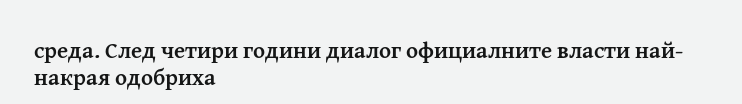среда. След четири години диалог официалните власти най-накрая одобриха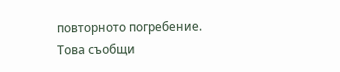повторното погребение. Това съобщи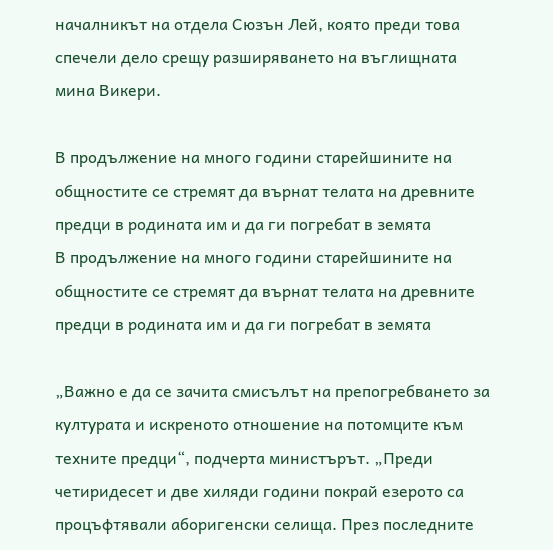началникът на отдела Сюзън Лей, която преди това спечели дело срещу разширяването на въглищната мина Викери.

В продължение на много години старейшините на общностите се стремят да върнат телата на древните предци в родината им и да ги погребат в земята
В продължение на много години старейшините на общностите се стремят да върнат телата на древните предци в родината им и да ги погребат в земята

„Важно е да се зачита смисълът на препогребването за културата и искреното отношение на потомците към техните предци“, подчерта министърът. „Преди четиридесет и две хиляди години покрай езерото са процъфтявали аборигенски селища. През последните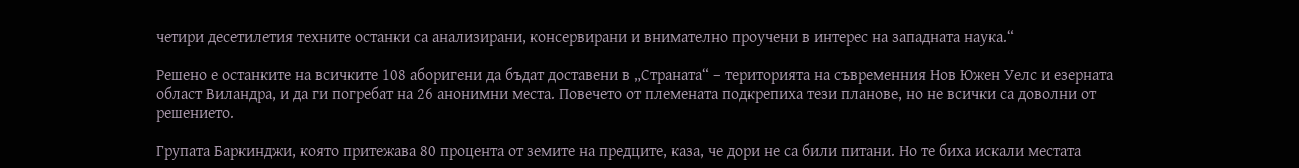четири десетилетия техните останки са анализирани, консервирани и внимателно проучени в интерес на западната наука.“

Решено е останките на всичките 108 аборигени да бъдат доставени в „Страната“ – територията на съвременния Нов Южен Уелс и езерната област Виландра, и да ги погребат на 26 анонимни места. Повечето от племената подкрепиха тези планове, но не всички са доволни от решението.

Групата Баркинджи, която притежава 80 процента от земите на предците, каза, че дори не са били питани. Но те биха искали местата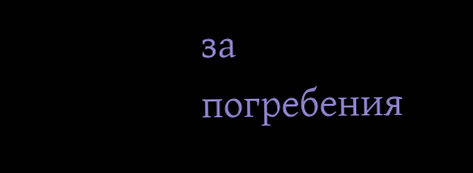за погребения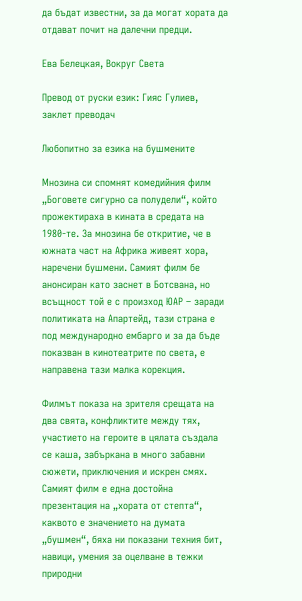да бъдат известни, за да могат хората да отдават почит на далечни предци.

Ева Белецкая, Вокруг Света

Превод от руски език: Гияс Гулиев,
заклет преводач

Любопитно за езика на бушмените

Мнозина си спомнят комедийния филм „Боговете сигурно са полудели“, който прожектираха в кината в средата на 1980-те. За мнозина бе откритие, че в южната част на Африка живеят хора, наречени бушмени. Самият филм бе анонсиран като заснет в Ботсвана, но всъщност той е с произход ЮАР – заради политиката на Апартейд, тази страна е под международно ембарго и за да бъде показван в кинотеатрите по света, е направена тази малка корекция.

Филмът показа на зрителя срещата на два свята, конфликтите между тях, участието на героите в цялата създала се каша, забъркана в много забавни сюжети, приключения и искрен смях. Самият филм е една достойна презентация на „хората от степта“, каквото е значението на думата „бушмен“, бяха ни показани техния бит, навици, умения за оцелване в тежки природни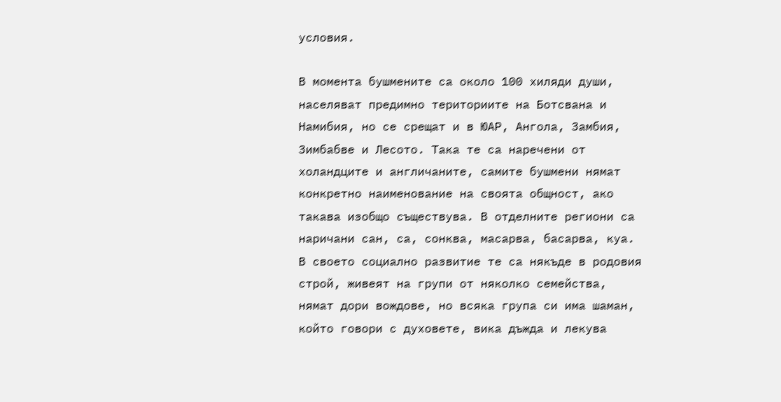условия.

В момента бушмените са около 100 хиляди души, населяват предимно териториите на Ботсвана и Намибия, но се срещат и в ЮАР, Ангола, Замбия, Зимбабве и Лесото. Така те са наречени от холандците и англичаните, самите бушмени нямат конкретно наименование на своята общност, ако такава изобщо съществува. В отделните региони са наричани сан, са, сонква, масарва, басарва, куа. В своето социално развитие те са някъде в родовия строй, живеят на групи от няколко семейства, нямат дори вождове, но всяка група си има шаман, който говори с духовете, вика дъжда и лекува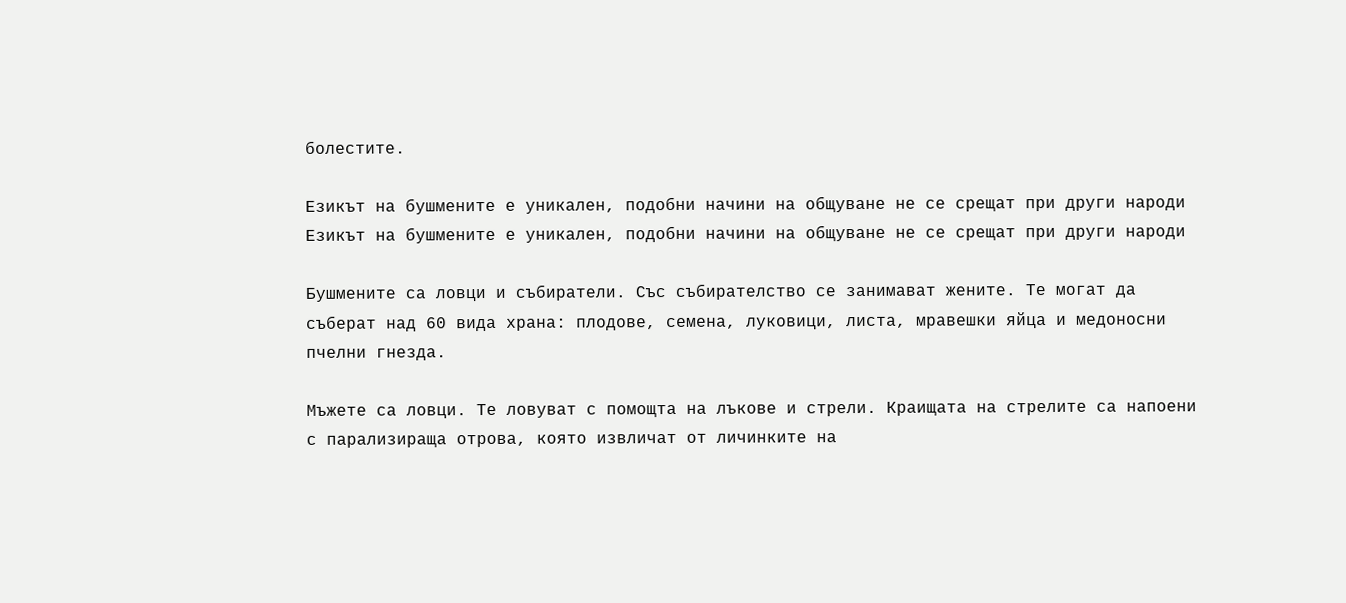болестите.

Езикът на бушмените е уникален, подобни начини на общуване не се срещат при други народи
Езикът на бушмените е уникален, подобни начини на общуване не се срещат при други народи

Бушмените са ловци и събиратели. Със събирателство се занимават жените. Те могат да съберат над 60 вида храна: плодове, семена, луковици, листа, мравешки яйца и медоносни пчелни гнезда.

Мъжете са ловци. Те ловуват с помощта на лъкове и стрели. Краищата на стрелите са напоени с парализираща отрова, която извличат от личинките на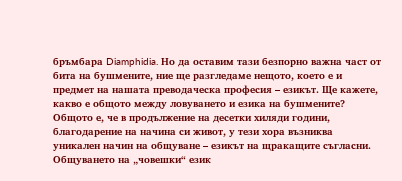бръмбара Diamphidia. Но да оставим тази безпорно важна част от бита на бушмените, ние ще разгледаме нещото, което е и предмет на нашата преводаческа професия – езикът. Ще кажете, какво е общото между ловуването и езика на бушмените? Общото е, че в продължение на десетки хиляди години, благодарение на начина си живот, у тези хора възниква уникален начин на общуване – езикът на щракащите съгласни. Общуването на „човешки“ език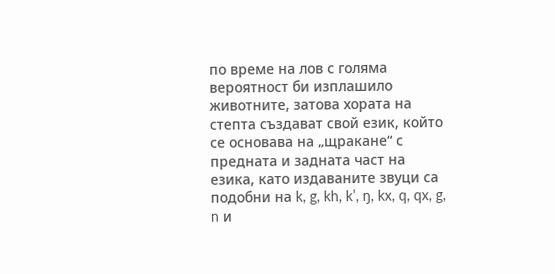по време на лов с голяма вероятност би изплашило животните, затова хората на степта създават свой език, който се основава на „щракане“ с предната и задната част на езика, като издаваните звуци са подобни на k, g, kh, k’, ŋ, kx, q, qx, g, n и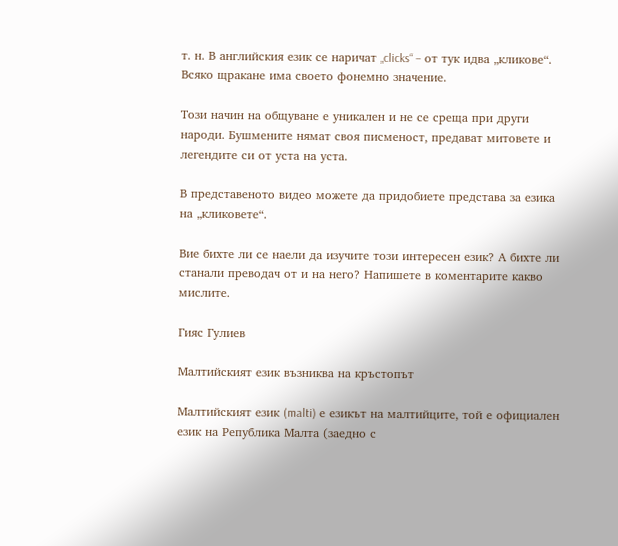т. н. В английския език се наричат „clicks“ – от тук идва „кликове“. Всяко щракане има своето фонемно значение.

Този начин на общуване е уникален и не се среща при други народи. Бушмените нямат своя писменост, предават митовете и легендите си от уста на уста.

В представеното видео можете да придобиете представа за езика на „кликовете“.

Вие бихте ли се наели да изучите този интересен език? А бихте ли станали преводач от и на него? Напишете в коментарите какво мислите.

Гияс Гулиев

Малтийският език възниква на кръстопът

Малтийският език (malti) е езикът на малтийците, той е официален език на Република Малта (заедно с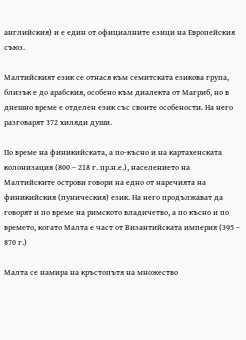английския) и е един от официалните езици на Европейския съюз.

Малтийският език се отнася към семитската езикова група, близък е до арабския, особено към диалекта от Магриб, но в днешно време е отделен език със своите особености. На него разговарят 372 хиляди души.

По време на финикийската, а по-късно и на картахенската колонизация (800 – 218 г. пр.н.е.), населението на Малтийските острови говори на едно от наречията на финикийския (пуническия) език. На него продължават да говорят и по време на римското владичетво, а по късно и по времето, когато Малта е част от Византийската империя (395 – 870 г.)

Малта се намира на кръстопътя на множество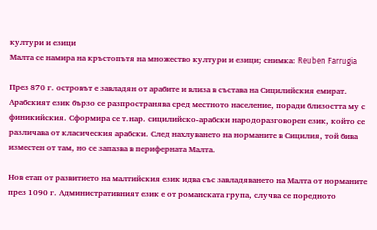култури и езици
Малта се намира на кръстопътя на множество култури и езици; снимка: Reuben Farrugia

През 870 г. островът е завладян от арабите и влиза в състава на Сицилийския емират. Арабският език бързо се разпространява сред местното население, поради близостта му с финикийския. Сформира се т.нар. сицилийско-арабски народоразговорен език, който се различава от класическия арабски. След нахлуването на норманите в Сицилия, той бива изместен от там, но се запазва в периферната Малта.

Нов етап от развитието на малтийския език идва със завладяването на Малта от норманите през 1090 г. Административният език е от романската група, случва се поредното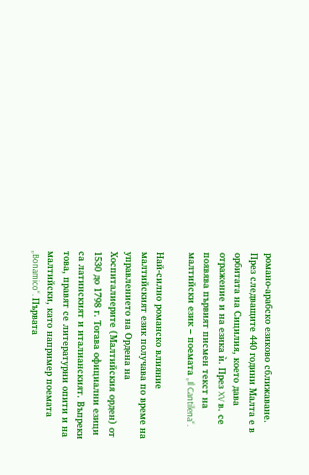романо-арабско езиково сближаване. През следващите 440 години Малта е в орбитата на Сицилия, което дава отражение и на езика ѝ. През XV в. се появява първият писмен текст на малтийски език – поемата „Il Cantilena“.

Най-силно романско влияние малтийският език получава по време на управлението на Ордена на Хоспиталиерите (Малтийския орден) от 1530 до 1798 г. Тогава официални езици са латинският и италианският. Въпреки това, правят се литературни опити и на малтийски, като например поемата „Bonamico“. Първата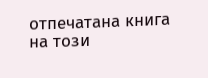отпечатана книга на този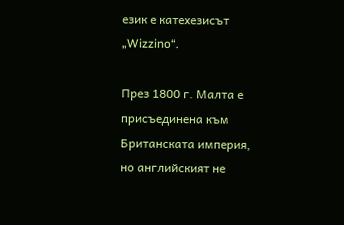език е катехезисът „Wizzino“.

През 1800 г. Малта е присъединена към Британската империя, но английският не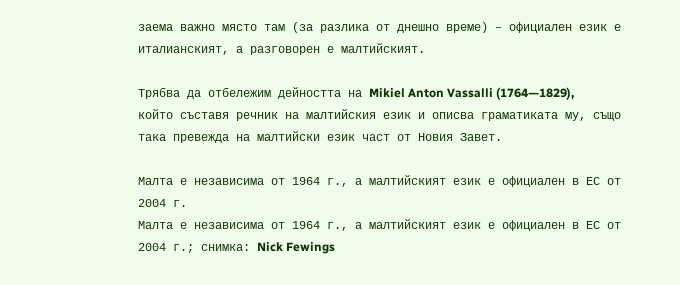заема важно място там (за разлика от днешно време) – официален език е италианският, а разговорен е малтийският.

Трябва да отбележим дейността на Mikiel Anton Vassalli (1764—1829), който съставя речник на малтийския език и описва граматиката му, също така превежда на малтийски език част от Новия Завет.

Малта е независима от 1964 г., а малтийският език е официален в ЕС от 2004 г.
Малта е независима от 1964 г., а малтийският език е официален в ЕС от 2004 г.; снимка: Nick Fewings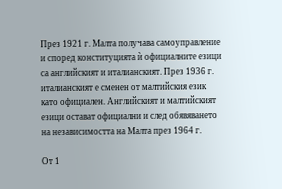През 1921 г. Малта получава самоуправление и според конституцията ѝ официалните езици са английският и италианският. През 1936 г. италианският е сменен от малтийския език като официален. Английският и малтийският езици остават официални и след обявяването на независимостта на Малта през 1964 г.

От 1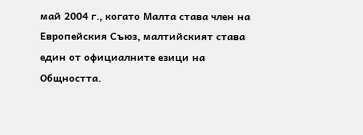май 2004 г., когато Малта става член на Европейския Съюз, малтийският става един от официалните езици на Общността.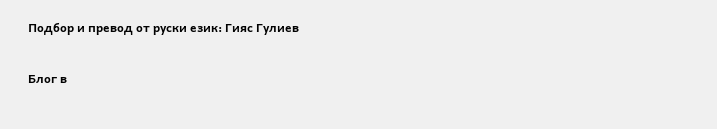Подбор и превод от руски език: Гияс Гулиев

Блог в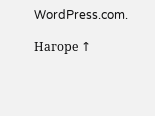WordPress.com.

Нагоре ↑